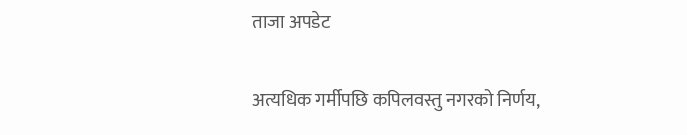ताजा अपडेट

अत्यधिक गर्मीपछि कपिलवस्तु नगरको निर्णय,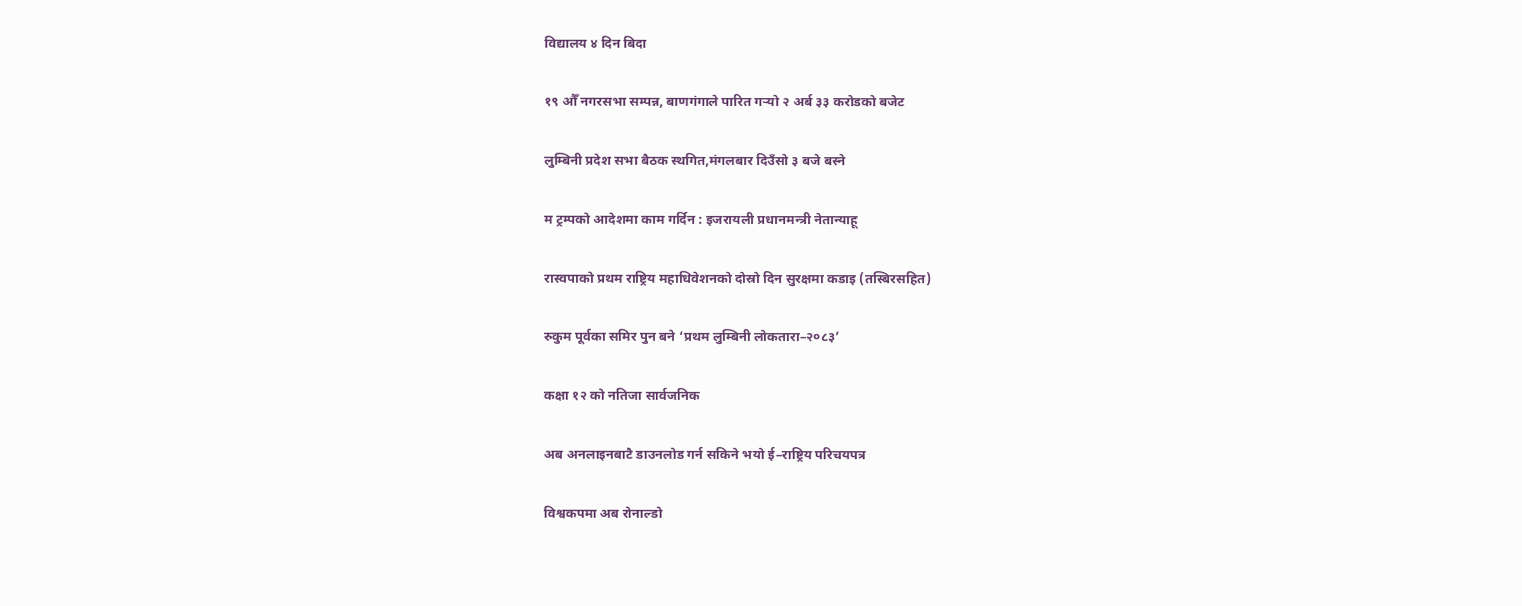विद्यालय ४ दिन बिदा

१९ औँ नगरसभा सम्पन्न, बाणगंगाले पारित गर्‍यो २ अर्ब ३३ करोडको बजेट

लुम्बिनी प्रदेश सभा बैठक स्थगित,मंगलबार दिउँसो ३ बजे बस्ने

म ट्रम्पको आदेशमा काम गर्दिन : इजरायली प्रधानमन्त्री नेतान्याहू

रास्वपाको प्रथम राष्ट्रिय महाधिवेशनको दोस्रो दिन सुरक्षमा कडाइ (तस्बिरसहित)

रुकुम पूर्वका समिर पुन बने ‘प्रथम लुम्बिनी लोकतारा–२०८३’

कक्षा १२ को नतिजा सार्वजनिक

अब अनलाइनबाटै डाउनलोड गर्न सकिने भयो ई–राष्ट्रिय परिचयपत्र

विश्वकपमा अब रोनाल्डो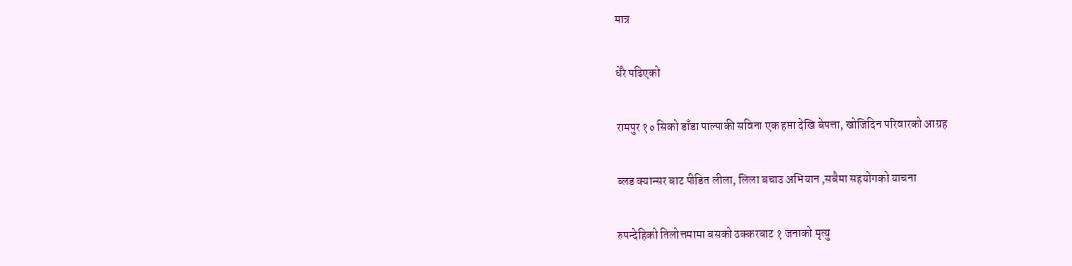मात्र

धेरै पढिएको

रामपुर १० सिको डाँडा पाल्पाकी सविना एक हप्ता देखि बेपत्ता, खोजिदिन परिवारको आग्रह

ब्लड क्यान्सर बाट पीडित लीला, लिला बचाउ अभियान ,सबैमा सहयोगको याचना

रुपन्देहिको तिलोत्तमामा बसको ठक्करबाट १ जनाको मृत्यु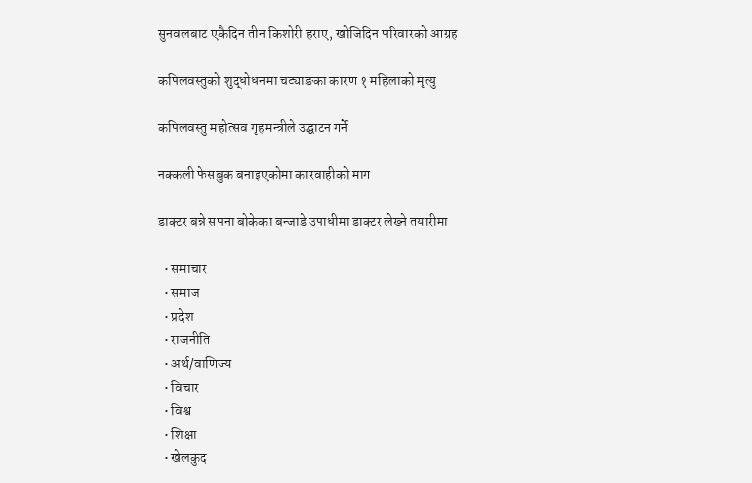सुनवलबाट एकैदिन तीन किशोरी हराए, खोजिदिन परिवारको आग्रह

कपिलवस्तुको शुद्धोधनमा चट्याङका कारण १ महिलाको मृत्यु

कपिलवस्तु महोत्सव गृहमन्त्रीले उद्घाटन गर्ने

नक्कली फेसबुक बनाइएकोमा कारवाहीको माग

डाक्टर बन्ने सपना बोकेका बन्जाडे उपाधीमा डाक्टर लेख्ने तयारीमा

  • समाचार
  • समाज
  • प्रदेश
  • राजनीति
  • अर्थ/वाणिज्य
  • विचार
  • विश्व
  • शिक्षा
  • खेलकुद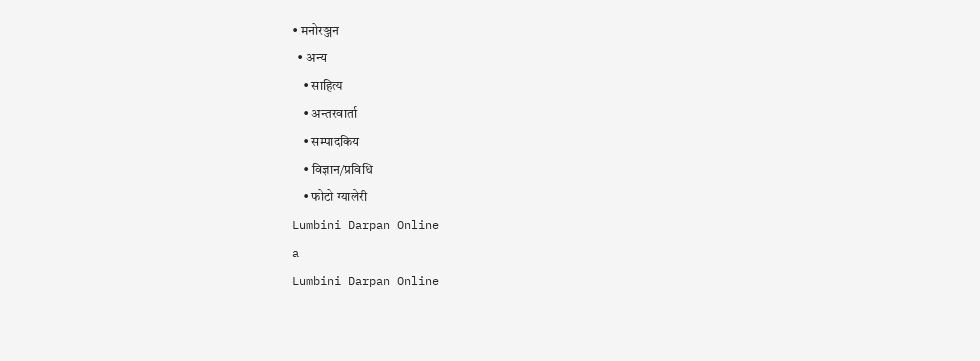• मनोरञ्जन
  • अन्य
    • साहित्य
    • अन्तरवार्ता
    • सम्पादकिय
    • विज्ञान/प्रविधि
    • फोटो ग्यालेरी
Lumbini Darpan Online
a
Lumbini Darpan Online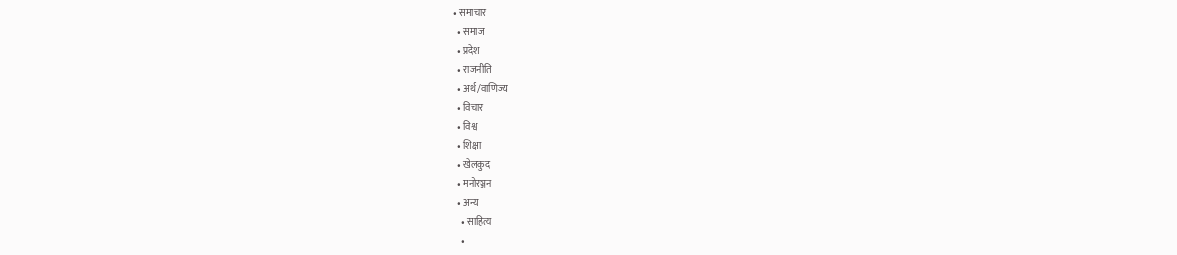• समाचार
  • समाज
  • प्रदेश
  • राजनीति
  • अर्थ/वाणिज्य
  • विचार
  • विश्व
  • शिक्षा
  • खेलकुद
  • मनोरञ्जन
  • अन्य
    • साहित्य
    •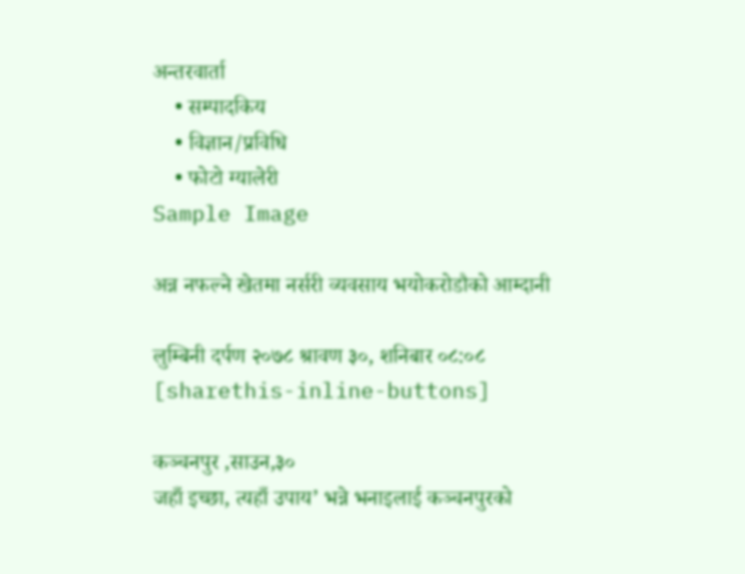अन्तरवार्ता
    • सम्पादकिय
    • विज्ञान/प्रविधि
    • फोटो ग्यालेरी
Sample Image

अन्न नफल्ने खेतमा नर्सरी व्यवसाय भयोकरोडौको आम्दानी

लुम्बिनी दर्पण २०७८ श्रावण ३०, शनिबार ०८:०८
[sharethis-inline-buttons]

कञ्चनपुर ,साउन,३०
जहाँ इच्छा, त्यहाँ उपाय’ भन्ने भनाइलाई कञ्चनपुरको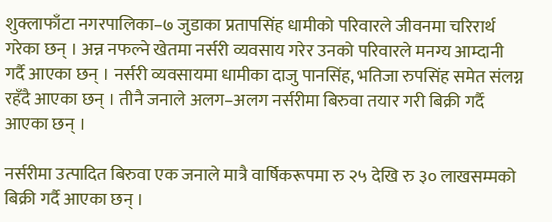शुक्लाफाँटा नगरपालिका–७ जुडाका प्रतापसिंह धामीको परिवारले जीवनमा चरिरार्थ गरेका छन् । अन्न नफल्ने खेतमा नर्सरी व्यवसाय गरेर उनको परिवारले मनग्य आम्दानी गर्दै आएका छन् । नर्सरी व्यवसायमा धामीका दाजु पानसिंह, भतिजा रुपसिंह समेत संलग्न रहँदै आएका छन् । तीनै जनाले अलग–अलग नर्सरीमा बिरुवा तयार गरी बिक्री गर्दै आएका छन् ।

नर्सरीमा उत्पादित बिरुवा एक जनाले मात्रै वार्षिकरूपमा रु २५ देखि रु ३० लाखसम्मको बिक्री गर्दै आएका छन् ।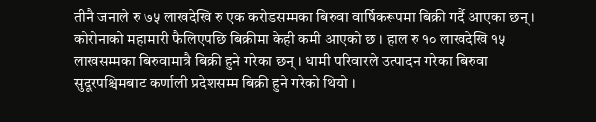तीनै जनाले रु ७५ लाखदेखि रु एक करोडसम्मका बिरुवा वार्षिकरूपमा बिक्री गर्दै आएका छन् । कोरोनाको महामारी फैलिएपछि बिक्रीमा केही कमी आएको छ । हाल रु १० लाखदेखि १५ लाखसम्मका बिरुवामात्रै बिक्री हुने गरेका छन् । धामी परिवारले उत्पादन गरेका बिरुवा सुदूरपश्चिमबाट कर्णाली प्रदेशसम्म बिक्री हुने गरेको थियो ।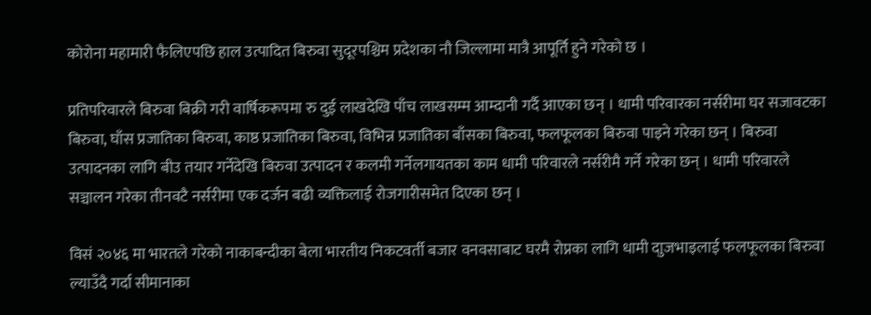कोरोना महामारी फैलिएपछि हाल उत्पादित बिरुवा सुदूरपश्चिम प्रदेशका नौ जिल्लामा मात्रै आपूर्ति हुने गरेको छ ।

प्रतिपरिवारले बिरुवा बिक्री गरी वार्षिकरूपमा रु दुई लाखदेखि पाँच लाखसम्म आम्दानी गर्दै आएका छन् । धामी परिवारका नर्सरीमा घर सजावटका बिरुवा, घाँस प्रजातिका बिरुवा, काष्ठ प्रजातिका बिरुवा, विभिन्न प्रजातिका बाँसका बिरुवा, फलफूलका बिरुवा पाइने गरेका छन् । बिरुवा उत्पादनका लागि बीउ तयार गर्नेदेखि बिरुवा उत्पादन र कलमी गर्नेलगायतका काम धामी परिवारले नर्सरीमै गर्ने गरेका छन् । धामी परिवारले सञ्चालन गरेका तीनवटै नर्सरीमा एक दर्जन बढी व्यक्तिलाई रोजगारीसमेत दिएका छन् ।

विसं २०४६ मा भारतले गरेको नाकाबन्दीका बेला भारतीय निकटवर्ती बजार वनवसाबाट घरमै रोप्नका लागि धामी दाुजभाइलाई फलफूलका बिरुवा ल्याउँदै गर्दा सीमानाका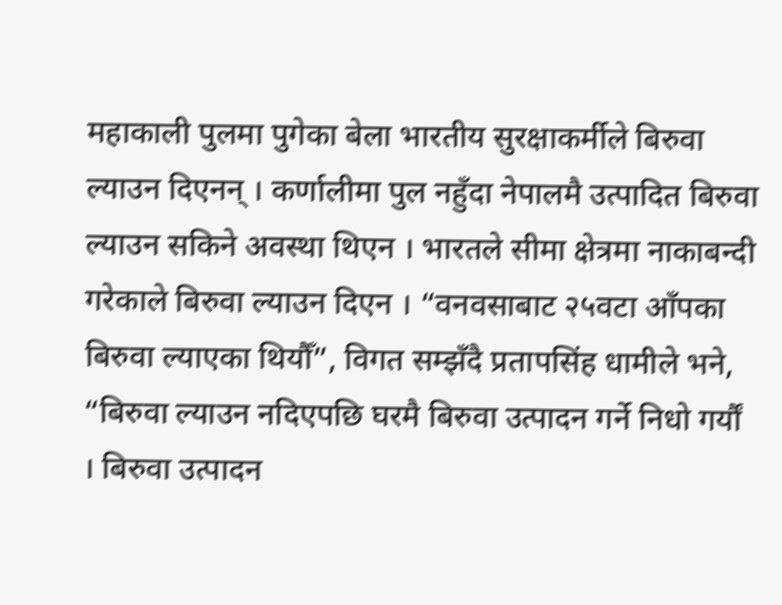महाकाली पुलमा पुगेका बेला भारतीय सुरक्षाकर्मीले बिरुवा ल्याउन दिएनन् । कर्णालीमा पुल नहुँदा नेपालमै उत्पादित बिरुवा ल्याउन सकिने अवस्था थिएन । भारतले सीमा क्षेत्रमा नाकाबन्दी गरेकाले बिरुवा ल्याउन दिएन । “वनवसाबाट २५वटा आँपका बिरुवा ल्याएका थियौँ”, विगत सम्झँदै प्रतापसिंह धामीले भने, “बिरुवा ल्याउन नदिएपछि घरमै बिरुवा उत्पादन गर्ने निधो गर्यौं । बिरुवा उत्पादन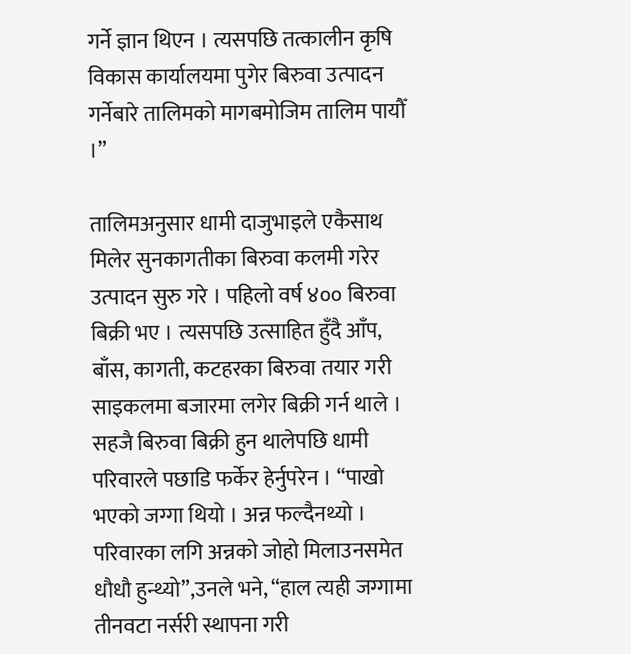गर्ने ज्ञान थिएन । त्यसपछि तत्कालीन कृषि विकास कार्यालयमा पुगेर बिरुवा उत्पादन गर्नेबारे तालिमको मागबमोजिम तालिम पायौँ ।”

तालिमअनुसार धामी दाजुभाइले एकैसाथ मिलेर सुनकागतीका बिरुवा कलमी गरेर उत्पादन सुरु गरे । पहिलो वर्ष ४०० बिरुवा बिक्री भए । त्यसपछि उत्साहित हुँदै आँप, बाँस, कागती, कटहरका बिरुवा तयार गरी साइकलमा बजारमा लगेर बिक्री गर्न थाले । सहजै बिरुवा बिक्री हुन थालेपछि धामी परिवारले पछाडि फर्केर हेर्नुपरेन । “पाखो भएको जग्गा थियो । अन्न फल्दैनथ्यो । परिवारका लगि अन्नको जोहो मिलाउनसमेत धौधौ हुन्थ्यो”,उनले भने, “हाल त्यही जग्गामा तीनवटा नर्सरी स्थापना गरी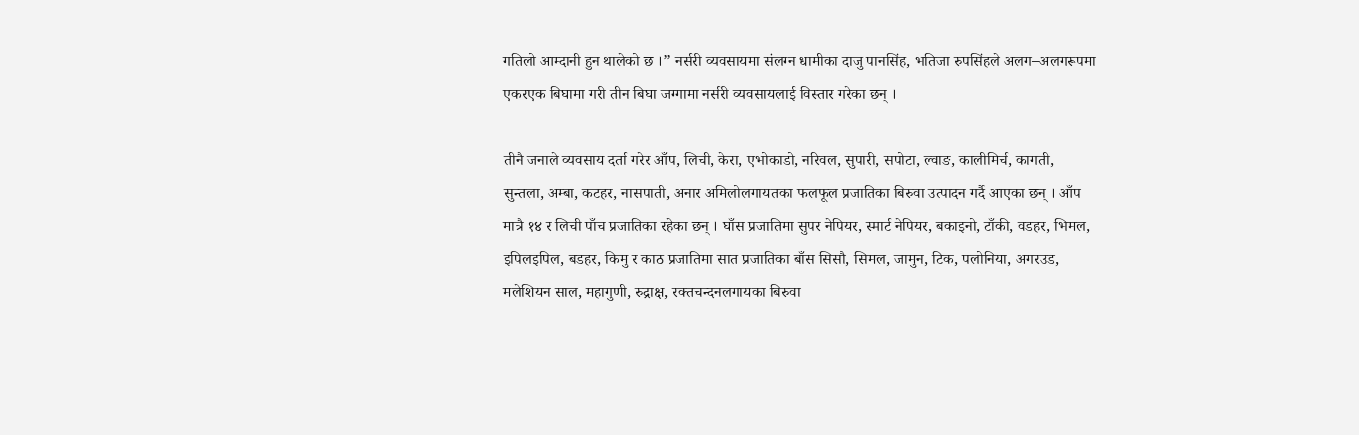गतिलो आम्दानी हुन थालेको छ ।” नर्सरी व्यवसायमा संलग्न धामीका दाजु पानसिंह, भतिजा रुपसिंहले अलग–अलगरूपमा एकरएक बिघामा गरी तीन बिघा जग्गामा नर्सरी व्यवसायलाई विस्तार गरेका छन् ।

तीनै जनाले व्यवसाय दर्ता गरेर आँप, लिची, केरा, एभोकाडो, नरिवल, सुपारी, सपोटा, ल्वाङ, कालीमिर्च, कागती, सुन्तला, अम्बा, कटहर, नासपाती, अनार अमिलोलगायतका फलफूल प्रजातिका बिरुवा उत्पादन गर्दै आएका छन् । आँप मात्रै १४ र लिची पाँच प्रजातिका रहेका छन् । घाँस प्रजातिमा सुपर नेपियर, स्मार्ट नेपियर, बकाइनो, टाँकी, वडहर, भिमल, इपिलइपिल, बडहर, किमु र काठ प्रजातिमा सात प्रजातिका बाँस सिसौ, सिमल, जामुन, टिक, पलोनिया, अगरउड, मलेशियन साल, महागुणी, रुद्राक्ष, रक्तचन्दनलगायका बिरुवा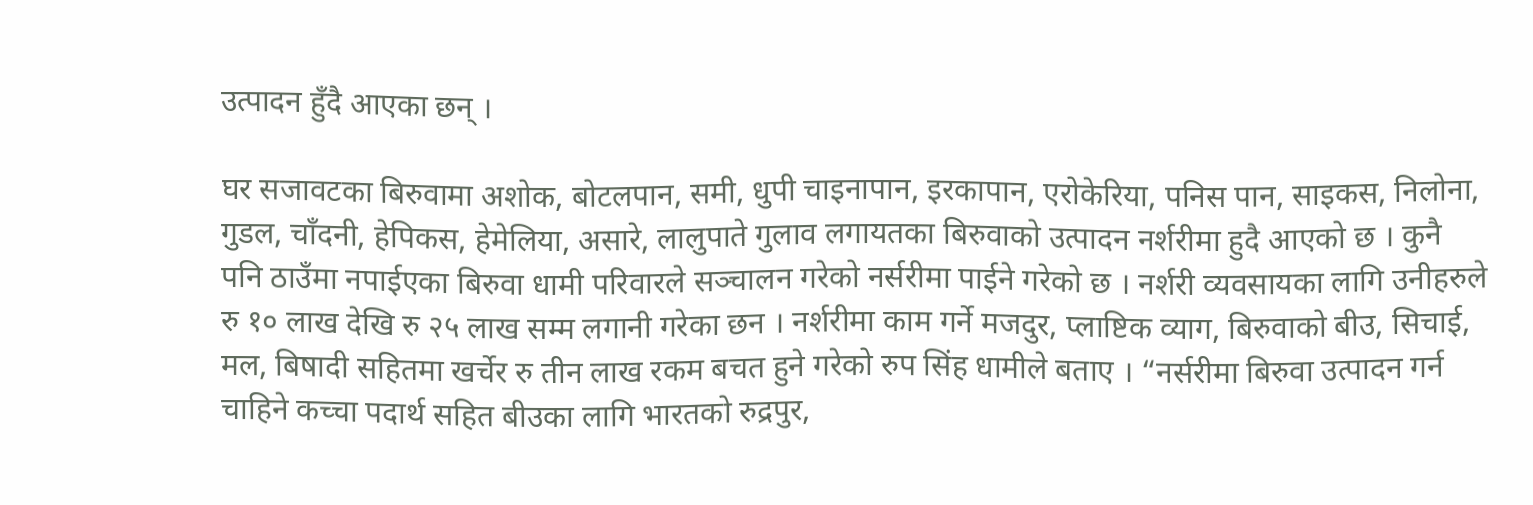उत्पादन हुँदै आएका छन् ।

घर सजावटका बिरुवामा अशोक, बोटलपान, समी, धुपी चाइनापान, इरकापान, एरोकेरिया, पनिस पान, साइकस, निलोना, गुडल, चाँदनी, हेपिकस, हेमेलिया, असारे, लालुपाते गुलाव लगायतका बिरुवाको उत्पादन नर्शरीमा हुदै आएको छ । कुनै पनि ठाउँमा नपाईएका बिरुवा धामी परिवारले सञ्चालन गरेको नर्सरीमा पाईने गरेको छ । नर्शरी व्यवसायका लागि उनीहरुले रु १० लाख देखि रु २५ लाख सम्म लगानी गरेका छन । नर्शरीमा काम गर्ने मजदुर, प्लाष्टिक व्याग, बिरुवाको बीउ, सिचाई, मल, बिषादी सहितमा खर्चेर रु तीन लाख रकम बचत हुने गरेको रुप सिंह धामीले बताए । “नर्सरीमा बिरुवा उत्पादन गर्न चाहिने कच्चा पदार्थ सहित बीउका लागि भारतको रुद्रपुर,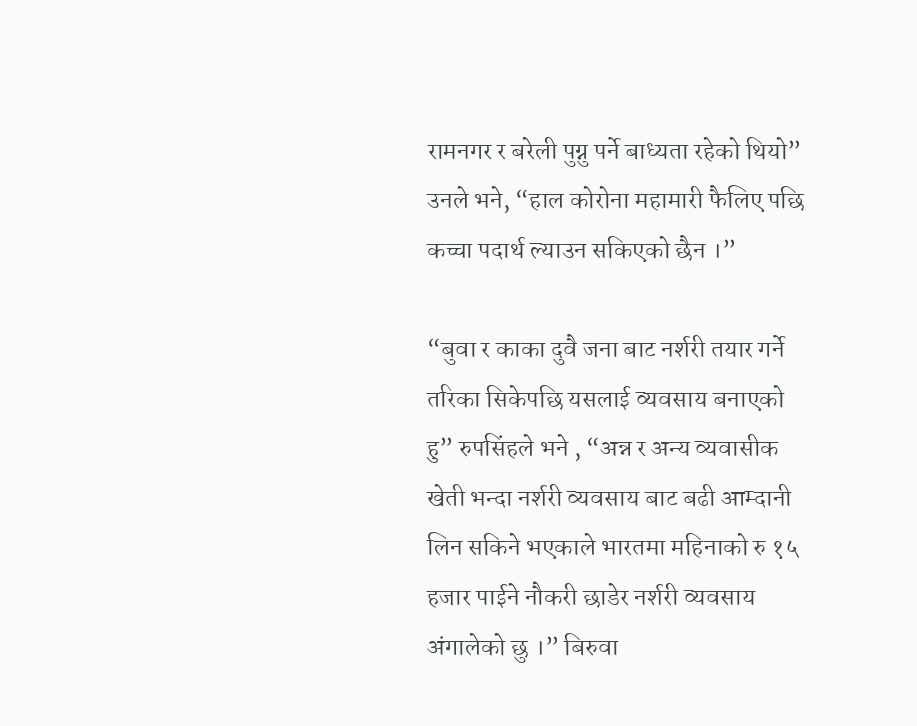रामनगर र बरेली पुग्नु पर्ने बाध्यता रहेको थियो” उनले भने, “हाल कोरोना महामारी फैलिए पछि कच्चा पदार्थ ल्याउन सकिएको छैन ।”

“बुवा र काका दुवै जना बाट नर्शरी तयार गर्ने तरिका सिकेपछि यसलाई व्यवसाय बनाएको हु” रुपसिंहले भने , “अन्न र अन्य व्यवासीक खेती भन्दा नर्शरी व्यवसाय बाट बढी आम्दानी लिन सकिने भएकाले भारतमा महिनाको रु १५ हजार पाईने नौकरी छाडेर नर्शरी व्यवसाय अंगालेको छु ।” बिरुवा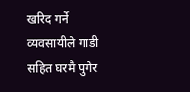खरिद गर्ने व्यवसायीले गाडी सहित घरमै पुगेर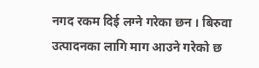नगद रकम दिई लग्ने गरेका छन । बिरुवा उत्पादनका लागि माग आउने गरेको छ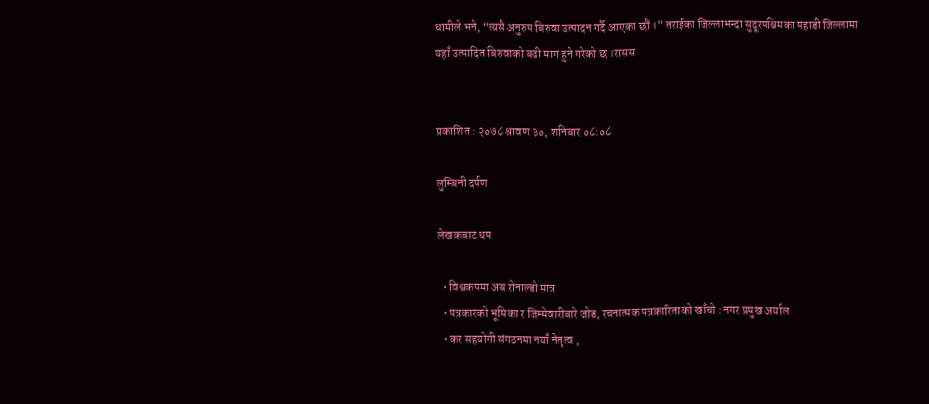धामीले भने, “त्यसै अनुरुप बिरुवा उत्पादन गर्दै आएका छौं ।” तराईका जिल्लाभन्दा सुदूरपश्चिमका पहाडी जिल्लामा यहाँ उत्पादित बिरुवाको बढी माग हुने गरेको छ ।रासस


प्रकाशित : २०७८ श्रावण ३०, शनिबार ०८:०८

लुम्बिनी दर्पण

लेखकबाट थप

  • विश्वकपमा अब रोनाल्डो मात्र
  • पत्रकारको भूमिका र जिम्मेवारीबारे जोड, रचनात्मक पत्रकारिताको खाँचो : नगर प्रमुख अर्याल
  • कर सहयोगी संगठनमा नयाँ नेतृत्व ,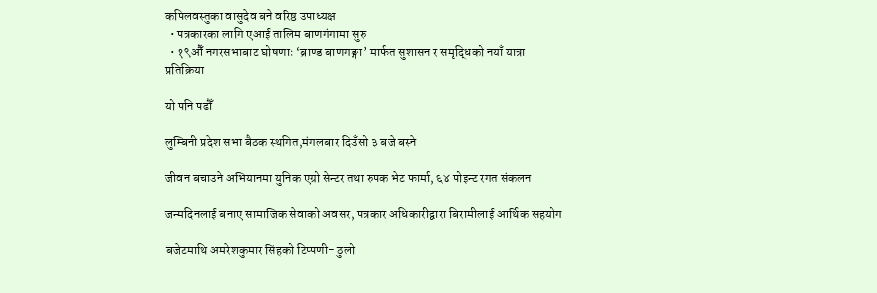कपिलवस्तुका वासुदेव बने वरिष्ठ उपाध्यक्ष
  • पत्रकारका लागि एआई तालिम बाणगंगामा सुरु
  • १९औँ नगरसभाबाट घोषणाः ‘ब्राण्ड बाणगङ्गा’ मार्फत सुशासन र समृद्धिको नयाँ यात्रा
प्रतिक्रिया

यो पनि पढौँ

लुम्बिनी प्रदेश सभा बैठक स्थगित,मंगलबार दिउँसो ३ बजे बस्ने

जीवन बचाउने अभियानमा युनिक एग्रो सेन्टर तथा रुपक भेट फार्मा, ६४ पोइन्ट रगत संकलन

जन्मदिनलाई बनाए सामाजिक सेवाको अवसर, पत्रकार अधिकारीद्वारा बिरामीलाई आर्थिक सहयोग

बजेटमाथि अमरेशकुमार सिंहको टिप्पणी- ठुलो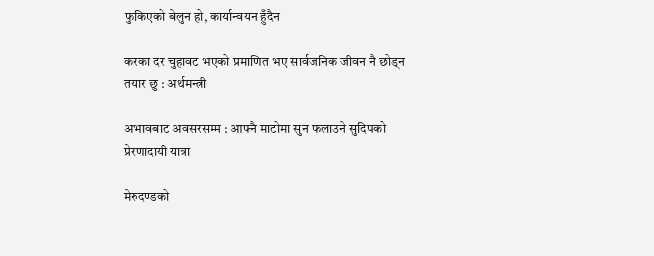फुकिएको बेलुन हो, कार्यान्वयन हुँदैन

करका दर चुहावट भएको प्रमाणित भए सार्वजनिक जीवन नै छोड्न तयार छु : अर्थमन्त्री

अभावबाट अवसरसम्म : आफ्नै माटोमा सुन फलाउने सुदिपको प्रेरणादायी यात्रा

मेरुदण्डको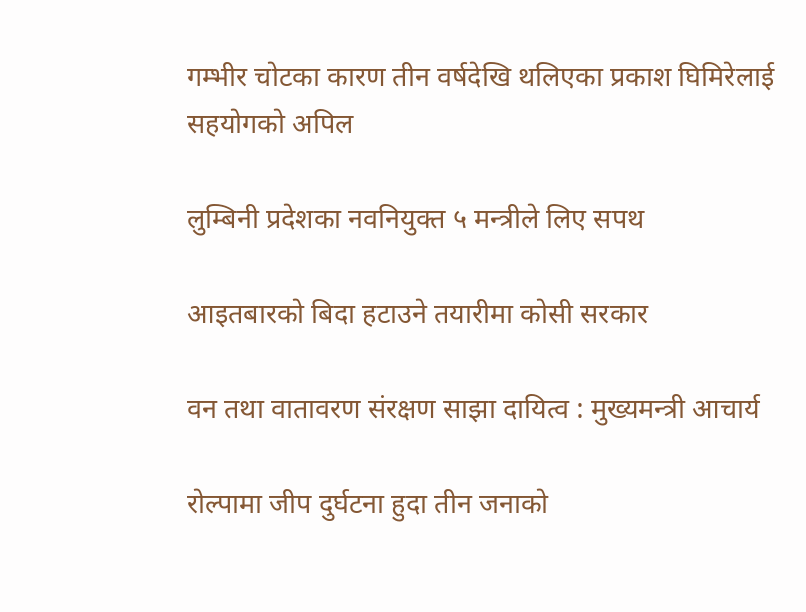गम्भीर चोटका कारण तीन वर्षदेखि थलिएका प्रकाश घिमिरेलाई सहयोगको अपिल

लुम्बिनी प्रदेशका नवनियुक्त ५ मन्त्रीले लिए सपथ

आइतबारको बिदा हटाउने तयारीमा कोसी सरकार

वन तथा वातावरण संरक्षण साझा दायित्व : मुख्यमन्त्री आचार्य

रोल्पामा जीप दुर्घटना हुदा तीन जनाको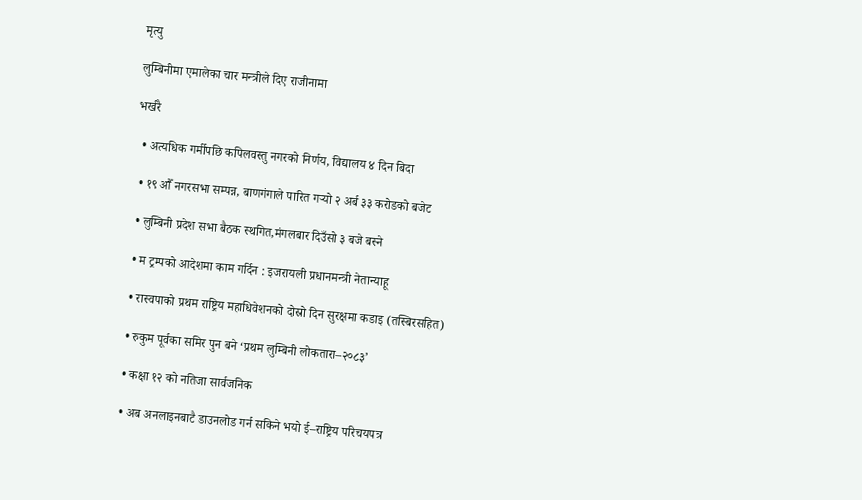मृत्यु

लुम्बिनीमा एमालेका चार मन्त्रीले दिए राजीनामा

भर्खरै

  • अत्यधिक गर्मीपछि कपिलवस्तु नगरको निर्णय, विद्यालय ४ दिन बिदा

  • १९ औँ नगरसभा सम्पन्न, बाणगंगाले पारित गर्‍यो २ अर्ब ३३ करोडको बजेट

  • लुम्बिनी प्रदेश सभा बैठक स्थगित,मंगलबार दिउँसो ३ बजे बस्ने

  • म ट्रम्पको आदेशमा काम गर्दिन : इजरायली प्रधानमन्त्री नेतान्याहू

  • रास्वपाको प्रथम राष्ट्रिय महाधिवेशनको दोस्रो दिन सुरक्षमा कडाइ (तस्बिरसहित)

  • रुकुम पूर्वका समिर पुन बने ‘प्रथम लुम्बिनी लोकतारा–२०८३’

  • कक्षा १२ को नतिजा सार्वजनिक

  • अब अनलाइनबाटै डाउनलोड गर्न सकिने भयो ई–राष्ट्रिय परिचयपत्र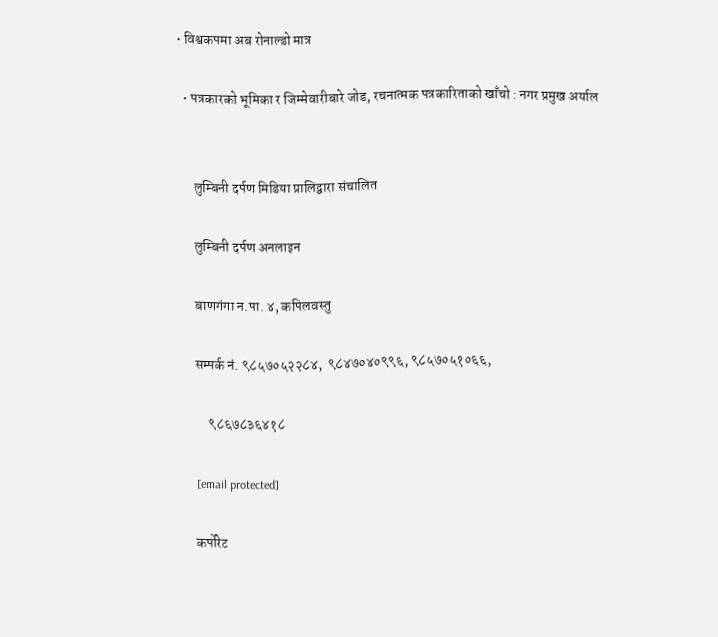• विश्वकपमा अब रोनाल्डो मात्र

  • पत्रकारको भूमिका र जिम्मेवारीबारे जोड, रचनात्मक पत्रकारिताको खाँचो : नगर प्रमुख अर्याल


      लुम्बिनी दर्पण मिडिया प्रालिद्वारा संचालित

      लुम्बिनी दर्पण अनलाइन

      बाणगंगा न.पा. ४, कपिलवस्तु

      सम्पर्क नं. ९८५७०५२२८४,  ९८४७०४०९९६, ९८५७०५१०६६,

           ९८६७८३६४१८

      [email protected]

      कर्पोरेट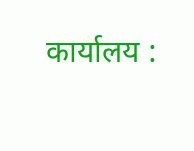कार्यालय :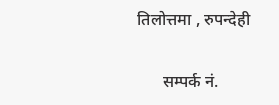तिलोत्तमा , रुपन्देही

      सम्पर्क नं.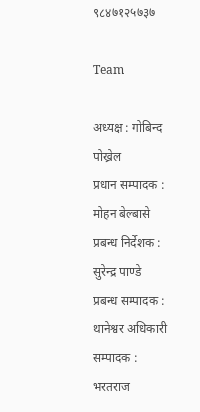९८४७१२५७३७

Team

अध्यक्ष : गोबिन्द पोख्रेल
प्रधान सम्पादक : मोहन बेल्बासे
प्रबन्ध निर्देशक : सुरेन्द्र पाण्डे
प्रबन्ध सम्पादक : थानेश्वर अधिकारी
सम्पादक : भरतराज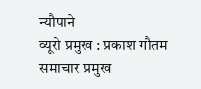न्यौपाने
व्यूरो प्रमुख : प्रकाश गौतम
समाचार प्रमुख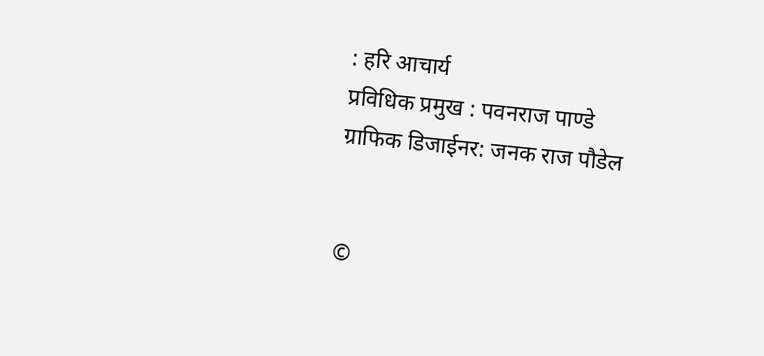: हरि आचार्य
प्रविधिक प्रमुख : पवनराज पाण्डे
ग्राफिक डिजाईनर: जनक राज पौडेल


©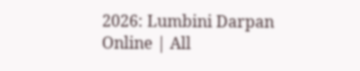2026: Lumbini Darpan Online | All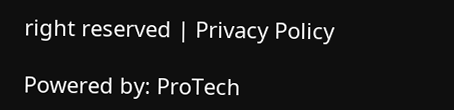right reserved | Privacy Policy

Powered by: ProTech